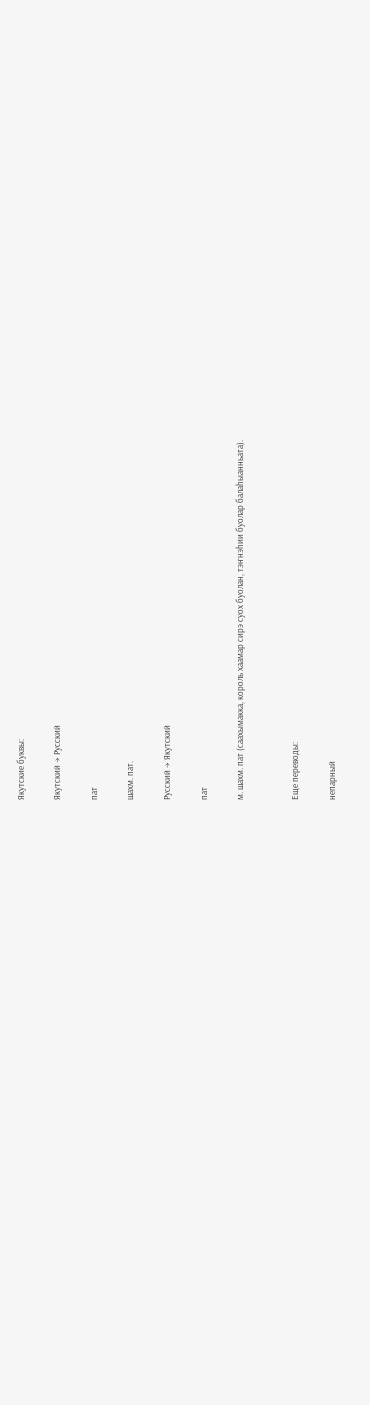Якутские буквы:

Якутский → Русский

пат

шахм. пат.

Русский → Якутский

пат

м. шахм. пат (саахымакка, король хаамар сирэ суох буолан, тэҥнэһии буолар балаһыанньата).


Еще переводы:

непарный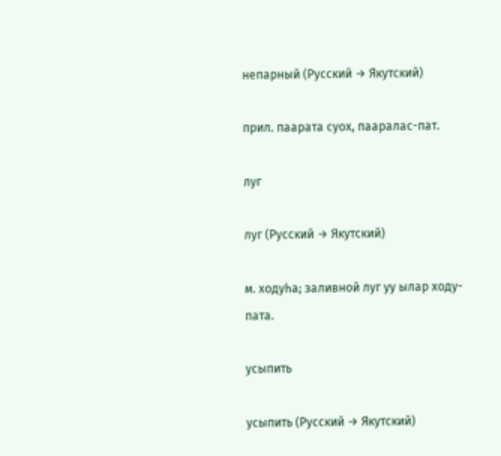непарный (Русский → Якутский)

прил. паарата суох, пааралас-пат.

луг

луг (Русский → Якутский)

м. ходуһа; заливной луг уу ылар ходу-пата.

усыпить

усыпить (Русский → Якутский)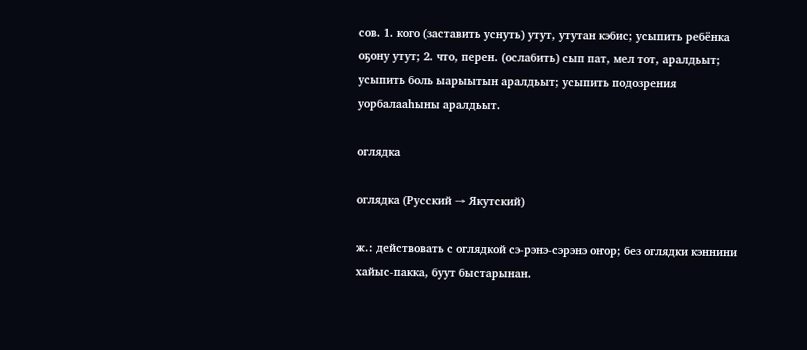сов. 1. кого (заставить уснуть) утут, утутан кэбис; усыпить ребёнка оҕону утут; 2. что, перен. (ослабить) сып пат, мел тот, аралдьыт; усыпить боль ыарыытын аралдьыт; усыпить подозрения уорбалааһыны аралдьыт.

оглядка

оглядка (Русский → Якутский)

ж.: действовать с оглядкой сэ-рэнэ-сэрэнэ оҥор; без оглядки кэннини хайыс-пакка, буут быстарынан.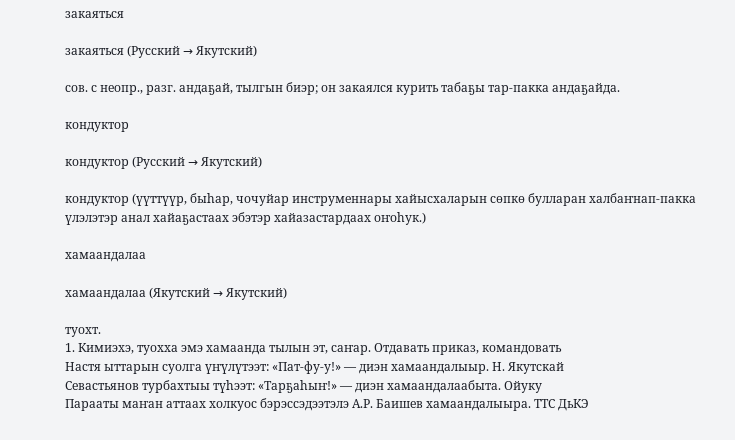закаяться

закаяться (Русский → Якутский)

сов. с неопр., разг. андаҕай, тылгын биэр; он закаялся курить табаҕы тар-пакка андаҕайда.

кондуктор

кондуктор (Русский → Якутский)

кондуктор (үүттүүр, быһар, чочуйар инструменнары хайысхаларын сөпкө булларан халбаҥнап-пакка үлэлэтэр анал хайаҕастаах эбэтэр хайазастардаах оҥоһук.)

хамаандалаа

хамаандалаа (Якутский → Якутский)

туохт.
1. Кимиэхэ, туохха эмэ хамаанда тылын эт, саҥар. Отдавать приказ, командовать
Настя ыттарын суолга үҥүлүтээт: «Пат-фу-у!» — диэн хамаандалыыр. Н. Якутскай
Севастьянов турбахтыы түһээт: «Тарҕаһыҥ!» — диэн хамаандалаабыта. Ойуку
Парааты маҥан аттаах холкуос бэрэссэдээтэлэ А.Р. Баишев хамаандалыыра. ТТС ДьКЭ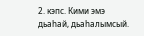2. кэпс. Кими эмэ дьаһай, дьаһалымсый.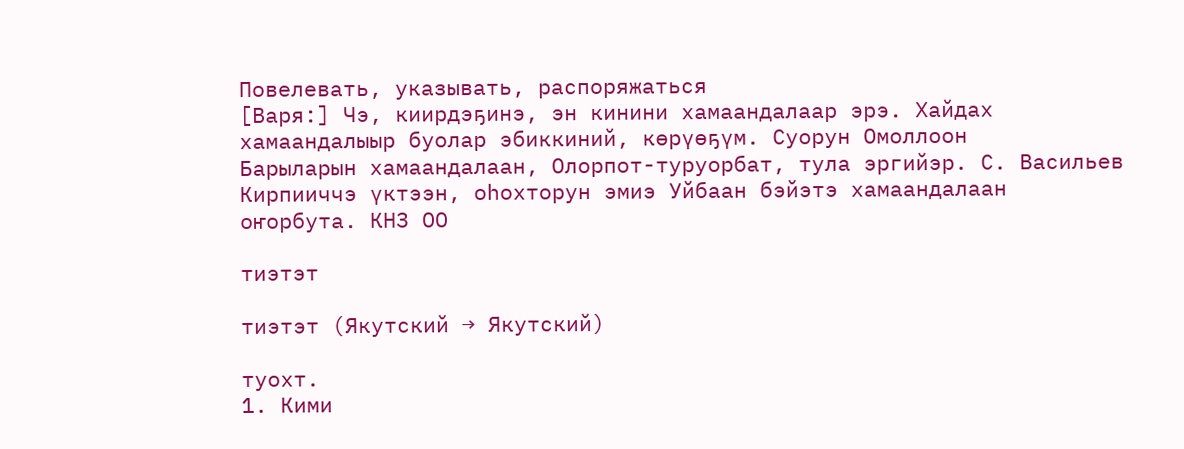Повелевать, указывать, распоряжаться
[Варя:] Чэ, киирдэҕинэ, эн кинини хамаандалаар эрэ. Хайдах хамаандалыыр буолар эбиккиний, көрүөҕүм. Суорун Омоллоон
Барыларын хамаандалаан, Олорпот-туруорбат, тула эргийэр. С. Васильев
Кирпииччэ үктээн, оһохторун эмиэ Уйбаан бэйэтэ хамаандалаан оҥорбута. КНЗ ОО

тиэтэт

тиэтэт (Якутский → Якутский)

туохт.
1. Кими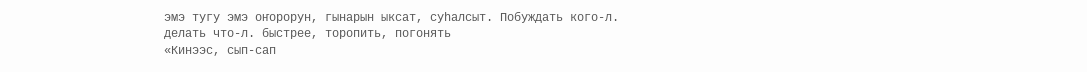эмэ тугу эмэ оҥорорун, гынарын ыксат, суһалсыт. Побуждать кого-л. делать что-л. быстрее, торопить, погонять
«Кинээс, сып-сап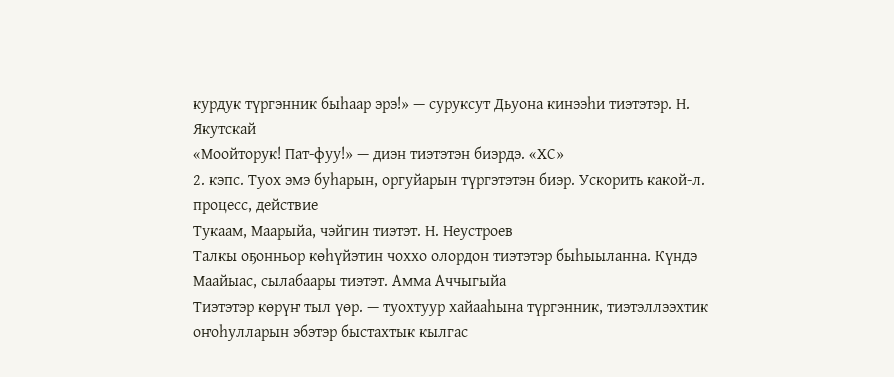курдук түргэнник быһаар эрэ!» — суруксут Дьуона кинээһи тиэтэтэр. Н. Якутскай
«Моойторук! Пат-фуу!» — диэн тиэтэтэн биэрдэ. «ХС»
2. кэпс. Туох эмэ буһарын, оргуйарын түргэтэтэн биэр. Ускорить какой-л. процесс, действие
Тукаам, Маарыйа, чэйгин тиэтэт. Н. Неустроев
Талкы оҕонньор көһүйэтин чоххо олордон тиэтэтэр быһыыланна. Күндэ
Маайыас, сылабаары тиэтэт. Амма Аччыгыйа
Тиэтэтэр көрүҥ тыл үөр. — туохтуур хайааһына түргэнник, тиэтэллээхтик оҥоһулларын эбэтэр быстахтык кылгас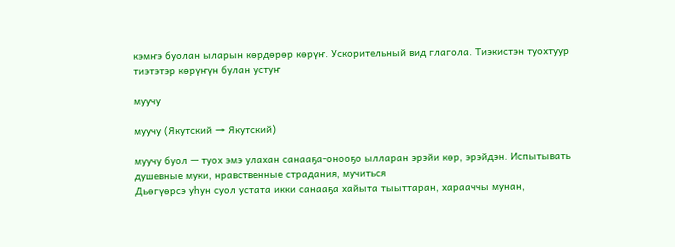кэмҥэ буолан ыларын көрдөрөр көрүҥ. Ускорительный вид глагола. Тиэкистэн туохтуур тиэтэтэр көрүҥүн булан устуҥ

муучу

муучу (Якутский → Якутский)

муучу буол — туох эмэ улахан санааҕа-онооҕо ылларан эрэйи көр, эрэйдэн. Испытывать душевные муки, нравственные страдания, мучиться
Дьөгүөрсэ уһун суол устата икки санааҕа хайыта тыыттаран, харааччы мунан,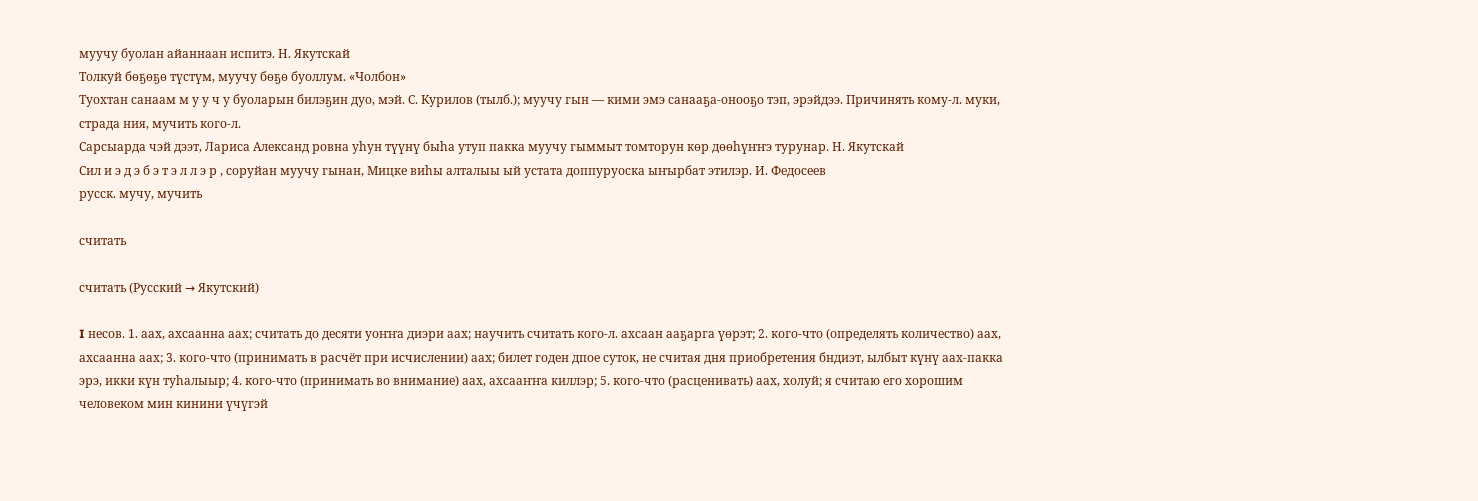муучу буолан айаннаан испитэ. Н. Якутскай
Толкуй бөҕөҕө түстүм, муучу бөҕө буоллум. «Чолбон»
Туохтан санаам м у у ч у буоларын билэҕин дуо, мэй. С. Курилов (тылб.); муучу гын — кими эмэ санааҕа-онооҕо тэп, эрэйдээ. Причинять кому-л. муки, страда ния, мучить кого-л.
Сарсыарда чэй дээт, Лариса Александ ровна уһун түүнү быһа утуп пакка муучу гыммыт томторун көр дөөһүҥҥэ турунар. Н. Якутскай
Сил и э д э б э т э л л э р , соруйан муучу гынан, Мицке виһы алталыы ый устата доппуруоска ыҥырбат этилэр. И. Федосеев
русск. мучу, мучить

считать

считать (Русский → Якутский)

I несов. 1. аах, ахсаанна аах; считать до десяти уоҥҥа диэри аах; научить считать кого-л. ахсаан ааҕарга үөрэт; 2. кого-что (определять количество) аах, ахсаанна аах; 3. кого-что (принимать в расчёт при исчислении) аах; билет годен дпое суток, не считая дня приобретения бндиэт, ылбыт күнү аах-пакка эрэ, икки күн туһалыыр; 4. кого-что (принимать во внимание) аах, ахсааҥҥа киллэр; 5. кого-что (расценивать) аах, холуй; я считаю его хорошим человеком мин кинини үчүгэй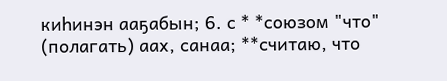киһинэн ааҕабын; 6. с * *союзом "что" (полагать) аах, санаа; **считаю, что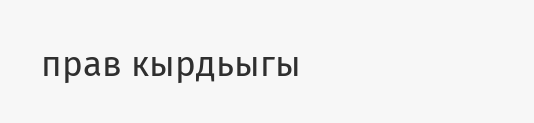прав кырдьыгы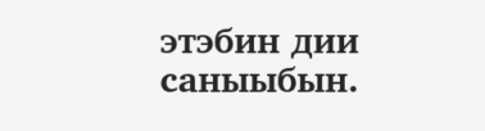этэбин дии саныыбын.